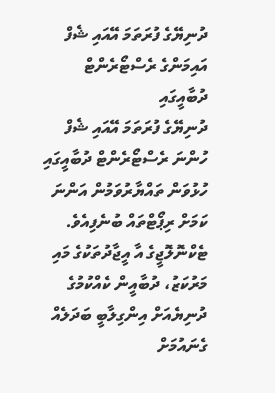ދުނިޔޭގެ ފުރަތަމަ އޭއައި ޝެފް އައިމަންގެ ރެސްޓޯރެންޓް ދުބާއީގައި
ދުނިޔޭގެ ފުރަތަމަ އޭއައި ޝެފް ހުންނަ ރެސްޓޯރެންޓް ދުބާއީގައި ހުޅުވަން ތައްޔާރުވަމުން އަންނަ ކަމަށް ރިޕޯޓްތައް ބުނެފިއެވެ. ޓެކްނޮލޮޖީގެ އާ އީޖާދުތަކުގެ މައި މަރުކަޒު، ދުބާއީން ކެއްކުމުގެ ދުނިޔެއަށް އިންގިލާބީ ބަދަލެއް ގެނައުމަށް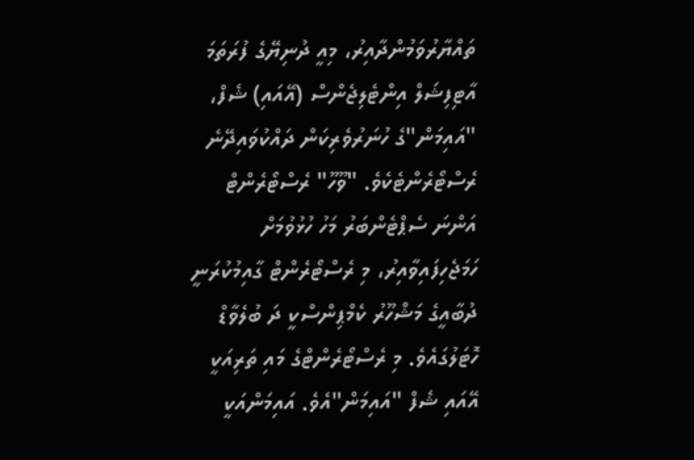ތައްޔާރުވަމުންދާއިރު، މިއީ ދުނިޔޭގެ ފުރަތަމަ އާޓިފިޝަލް އިންޓެލިޖެންސް (އޭއައި) ޝެފް، "އައިމަން"ގެ ހުނަރުވެރިކަން ދައްކުވައިދޭނެ ރެސްޓޯރެންޓެކެވެ. "ވޫހޫ" ރެސްޓޯރެންޓް އަންނަ ސެޕްޓެންބަރު މަހު ހުޅުވުމަށް ހަމަޖެހިފައިވާއިރު، މި ރެސްޓޯރެންޓް ގާއިމުކުރަނީ ދުބާއީގެ މަޝްހޫރު ކެމްޕިންސްކީ ދަ ބުލެވާޑް ހޮޓަލުގައެވެ. މި ރެސްޓޯރެންޓްގެ މައި ތަރިއަކީ އޭއައި ޝެފް "އައިމަން"އެވެ. އައިމަންއަކީ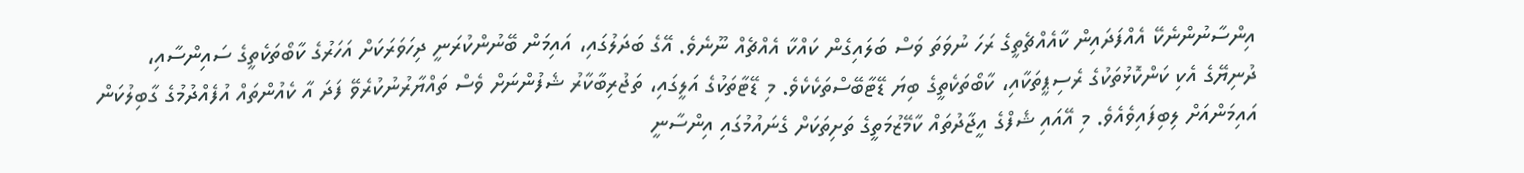އިންސާނުންނެކޭ އެއްފަދައިން ކާއެއްޗެތީގެ ރަހަ ނުވަތަ ވަސް ބަލައިގެން ކައްކާ އެއްޗެއް ނޫނެވެ. އޭގެ ބަދަލުގައި، އައިމަން ބޭނުންކުރަނީ ދިހަވަރަކަށް އަހަރުގެ ކާބޯތަކެތީގެ ސައިންސާއި، ދުނިޔޭގެ އެކި ކަންކޮޅުތަކުގެ ރެސިޕީތަކާއި، ކާބޯތަކެތީގެ ބިޔަ ޑޭޓާބޭސްތަކެކެވެ. މި ޑޭޓާތަކުގެ އަލީގައި، ތަޖުރިބާކާރު ޝެފުންނަށް ވެސް ތައްޔާރުނުކުރެވޭ ފަދަ އާ ކެއުންތައް އުފެއްދުމުގެ ގާބިލުކަން އައިމަންއަށް ލިބިފައިވެއެވެ. މި އޭއައި ޝެފްގެ އީޖާދުތައް ކާމޭޒުމަތީގެ ތަށިތަކަށް ގެނައުމުގައި އިންސާނީ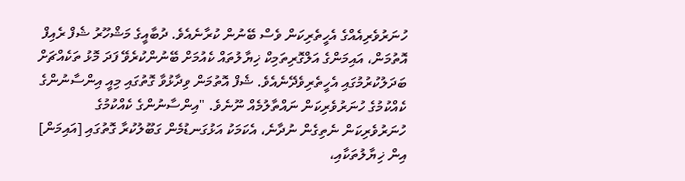ހުނަރުވެރިއެއްގެ އެހީތެރިކަން ވެސް ބޭނުން ކުރާނެއެވެ. ދުބާއީގެ މަޝްހޫރު ޝެފް ރެއިފް އޮތުމަން، އައިމަންގެ އަލްގޮރިތަމިކް ޚިޔާލުތައް ކެއުމަށް ބޭނުންކުރެވޭ ފަދަ މޮޅު ތަކެއްޗަށް ބަދަލުކުރުމުގައި އެހީތެރިވެދޭނެއެވެ. ޝެފް އޮތުމަން ވިދާޅުވާ ގޮތުގައި މިއީ އިންސާނުންގެ ކެއްކުމުގެ ހުނަރުވެރިކަން ނައްތާލުމެއް ނޫނެވެ. "އިންސާނުންގެ ކެއްކުމުގެ ހުނަރުވެރިކަން ނެތިގެން ނުދާނެ، އެކަމަކު އަޅުގަނޑުމެން ގަބޫލުކުރާ ގޮތުގައި [އައިމަން] އިން ޚިޔާލުތަކާއި،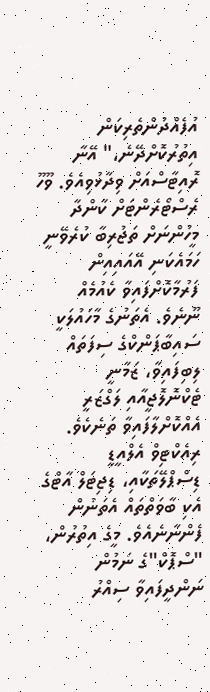އުފެއްދުންތެރިކަން އިތުރުކޮށްދޭނެ،" އޭނާ ރޮއިޓާސްއަށް ވިދާޅުވިއެވެ. ވޫހޫ ރެސްޓޯރެންޓަށް ކާންދާ މީހުންނަށް ތަޖުރިބާ ކުރެވޭނީ ހަމައެކަނި އޭއައިއިން ފަރުމާކޮށްފައިވާ ކެއުމެއް ނޫނެވެ. އެތަނުގެ މާހައުލަކީ ސައިބާޕަންކްގެ ސިފަތައް ލިބިފައިވާ، ޒަމާނީ ޓެކްނޮލޮޖީއާއި ލަގްޒަރީ އެއްކޮށްލާފައިވާ ތަނެކެވެ. ރިއެކްޓިވް އެލްއީޑީ ޑިސްޕްލޭތަކާއި، ޑިޖިޓަލް އާޓްގެ އެކި ބާވަތްތައް އެތަނުން ފެންނާނެއެވެ. މީގެ އިތުރުން، "ސްޕޮކް"ގެ ނަމުން ނަންދީފައިވާ ސިއްރު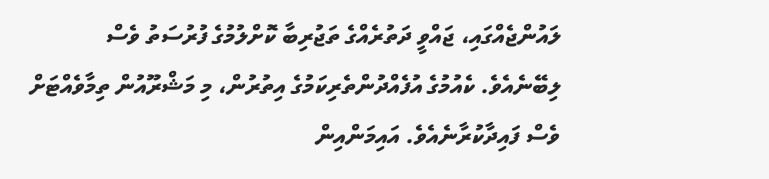ލައުންޖެއްގައި، ޖައްވީ ދަތުރެއްގެ ތަޖުރިބާ ކޮށްލުމުގެ ފުރުސަތު ވެސް ލިބޭނެއެވެ. ކެއުމުގެ އުފެއްދުންތެރިކަމުގެ އިތުރުން، މި މަޝްރޫއުން ތިމާވެއްޓަށް ވެސް ފައިދާކުރާނެއެވެ. އައިމަންއިން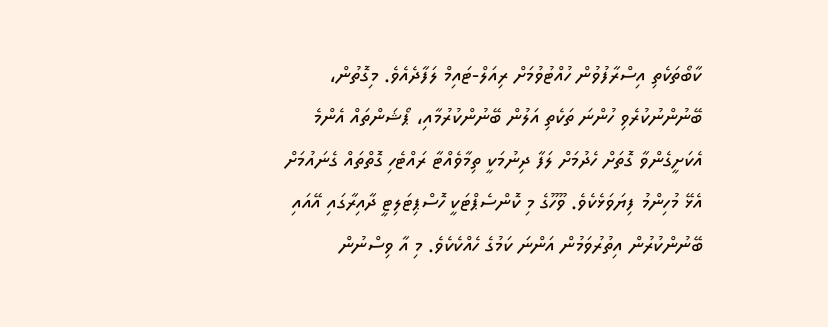ކާބޯތަކެތި އިސްރާފުވުން ހުއްޓުވުމަށް ރިއަލް-ޓައިމް ލަފާދެއެވެ. މިގޮތުން، ބޭނުންނުކުރެވި ހުންނަ ތަކެތި އަލުން ބޭނުންކުރުމާއި، ޕޯޝަންތައް އެންމެ އެކަށީގެންވާ ގޮތަށް ހެދުމަށް ލަފާ ދިނުމަކީ ތިމާވެއްޓާ ރައްޓެހި ގޮތްތައް ގެނައުމަށް އެޅޭ މުހިންމު ފިޔަވަޅެކެވެ. ވޫހޫގެ މި ކޮންސެޕްޓަކީ ހޮސްޕިޓަލިޓީ ދާއިރާގައި އޭއައި ބޭނުންކުރުން އިތުރުވަމުން އަންނަ ކަމުގެ ހެއްކެކެވެ. މި އާ ވިސްނުން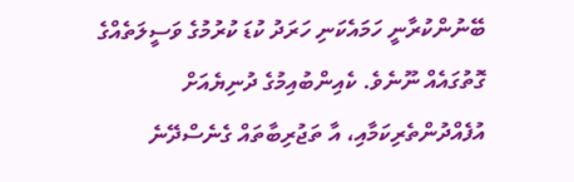ބޭނުންކުރާނީ ހަމައެކަނި ހަރަދު ކުޑަ ކުރުމުގެ ވަސީލަތެއްގެ ގޮތުގައެއް ނޫނެވެ. ކެއިންބުއިމުގެ ދުނިޔެއަށް އުފެއްދުންތެރިކަމާއި، އާ ތަޖުރިބާތައް ގެނެސްދޭނެ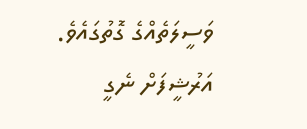ވަސީލަތެއްގެ ގޮތުގައެވެ.
އަރުޝީފަށް ނެގީ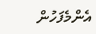އެންމެފަހުން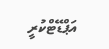އަޕްޑޭޓްކުރީ